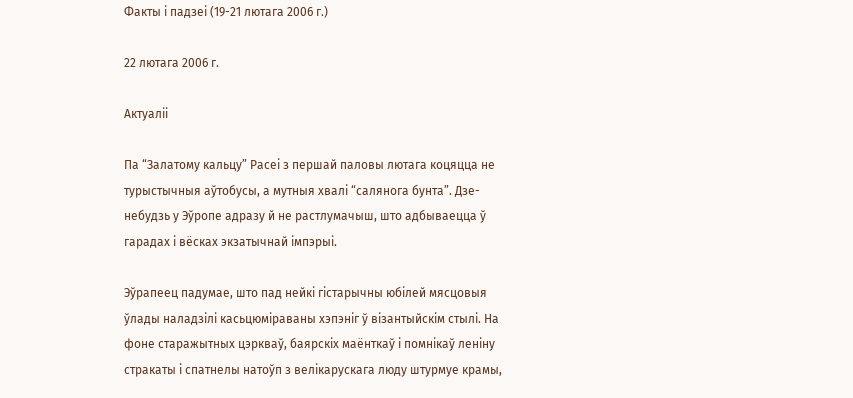Факты і падзеі (19-21 лютага 2006 г.)

22 лютага 2006 г.

Актуаліі

Па “Залатому кальцу” Расеі з першай паловы лютага коцяцца не турыстычныя аўтобусы, а мутныя хвалі “салянога бунта”. Дзе-небудзь у Эўропе адразу й не растлумачыш, што адбываецца ў гарадах і вёсках экзатычнай імпэрыі.

Эўрапеец падумае, што пад нейкі гістарычны юбілей мясцовыя ўлады наладзілі касьцюміраваны хэпэніг ў візантыйскім стылі. На фоне старажытных цэркваў, баярскіх маёнткаў і помнікаў леніну стракаты і спатнелы натоўп з велікарускага люду штурмуе крамы,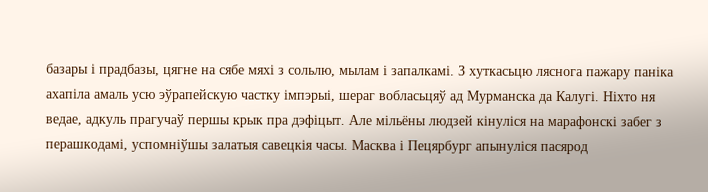базары і прадбазы, цягне на сябе мяхі з сольлю, мылам і запалкамі. З хуткасьцю ляснога пажару паніка ахапіла амаль усю эўрапейскую частку імпэрыі, шераг вобласьцяў ад Мурманска да Калугі. Ніхто ня ведае, адкуль прагучаў першы крык пра дэфіцыт. Але мільёны людзей кінуліся на марафонскі забег з перашкодамі, успомніўшы залатыя савецкія часы. Масква і Пецярбург апынуліся пасярод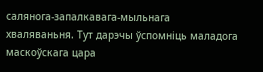салянога-запалкавага-мыльнага хваляваньня. Тут дарэчы ўспомніць маладога маскоўскага цара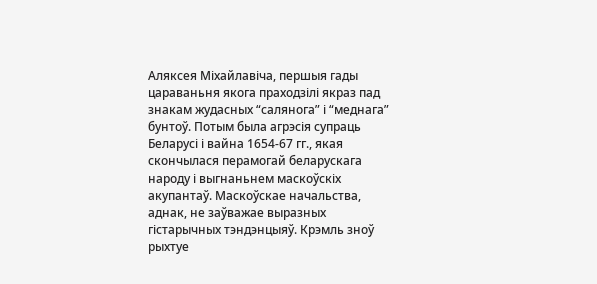Аляксея Міхайлавіча, першыя гады цараваньня якога праходзілі якраз пад знакам жудасных “салянога” і “меднага” бунтоў. Потым была агрэсія супраць Беларусі і вайна 1654-67 гг., якая скончылася перамогай беларускага народу і выгнаньнем маскоўскіх акупантаў. Маскоўскае начальства, аднак, не заўважае выразных гістарычных тэндэнцыяў. Крэмль зноў рыхтуе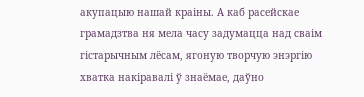акупацыю нашай краіны. А каб расейскае грамадзтва ня мела часу задумацца над сваім гістарычным лёсам, ягоную творчую энэргію хватка накіравалі ў знаёмае, даўно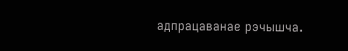адпрацаванае рэчышча.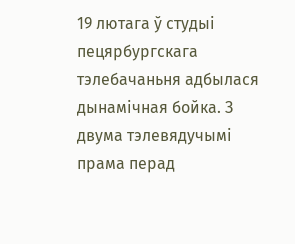19 лютага ў студыі пецярбургскага тэлебачаньня адбылася дынамічная бойка. З двума тэлевядучымі прама перад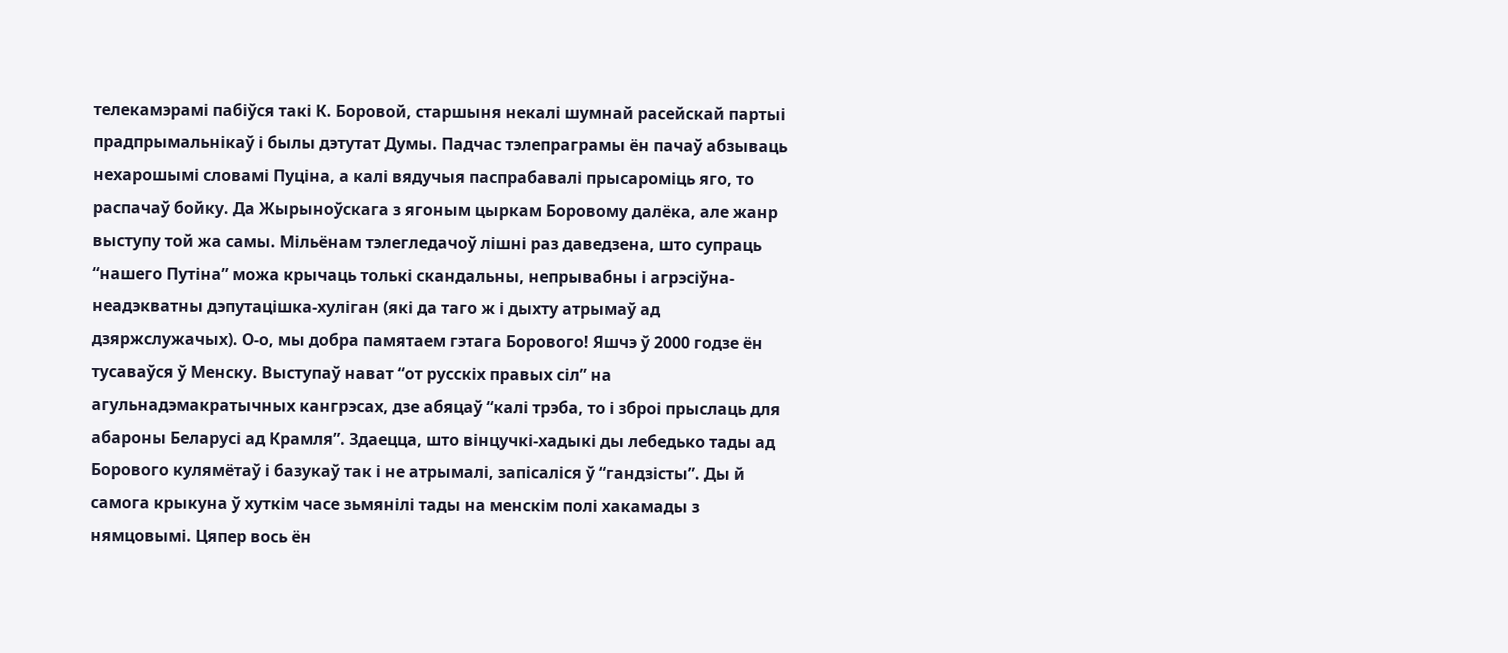телекамэрамі пабіўся такі К. Боровой, старшыня некалі шумнай расейскай партыі прадпрымальнікаў і былы дэтутат Думы. Падчас тэлепраграмы ён пачаў абзываць нехарошымі словамі Пуціна, а калі вядучыя паспрабавалі прысароміць яго, то распачаў бойку. Да Жырыноўскага з ягоным цыркам Боровому далёка, але жанр выступу той жа самы. Мільёнам тэлегледачоў лішні раз даведзена, што супраць “нашего Путіна” можа крычаць толькі скандальны, непрывабны і агрэсіўна-неадэкватны дэпутацішка-хуліган (які да таго ж і дыхту атрымаў ад дзяржслужачых). О-о, мы добра памятаем гэтага Борового! Яшчэ ў 2000 годзе ён тусаваўся ў Менску. Выступаў нават “от русскіх правых сіл” на агульнадэмакратычных кангрэсах, дзе абяцаў “калі трэба, то і зброі прыслаць для абароны Беларусі ад Крамля”. Здаецца, што вінцучкі-хадыкі ды лебедько тады ад Борового кулямётаў і базукаў так і не атрымалі, запісаліся ў “гандзісты”. Ды й самога крыкуна ў хуткім часе зьмянілі тады на менскім полі хакамады з нямцовымі. Цяпер вось ён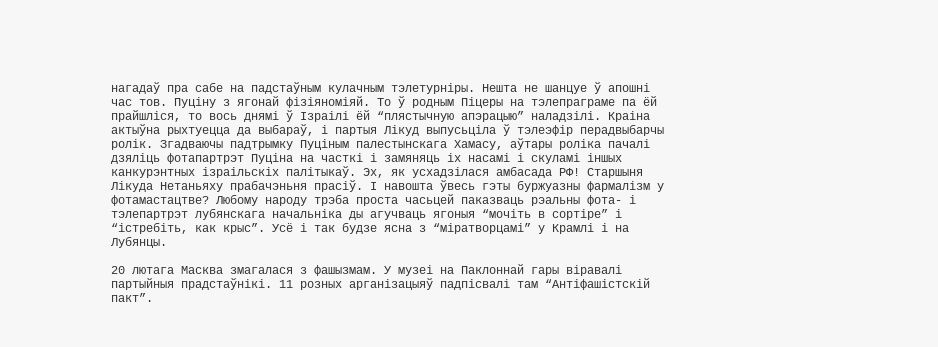нагадаў пра сабе на падстаўным кулачным тэлетурніры. Нешта не шанцуе ў апошні час тов. Пуціну з ягонай фізіяноміяй. То ў родным Піцеры на тэлепраграме па ёй прайшліся, то вось днямі ў Ізраілі ёй “плястычную апэрацыю” наладзілі. Краіна актыўна рыхтуецца да выбараў, і партыя Лікуд выпусьціла ў тэлеэфір перадвыбарчы ролік. Згадваючы падтрымку Пуціным палестынскага Хамасу, аўтары роліка пачалі дзяліць фотапартрэт Пуціна на часткі і замяняць іх насамі і скуламі іншых канкурэнтных ізраільскіх палітыкаў. Эх, як усхадзілася амбасада РФ! Старшыня Лікуда Нетаньяху прабачэньня прасіў. І навошта ўвесь гэты буржуазны фармалізм у фотамастацтве? Любому народу трэба проста часьцей паказваць рэальны фота- і тэлепартрэт лубянскага начальніка ды агучваць ягоныя “мочіть в сортіре” і “істребіть, как крыс”. Усё і так будзе ясна з “міратворцамі” у Крамлі і на Лубянцы.

20 лютага Масква змагалася з фашызмам. У музеі на Паклоннай гары віравалі партыйныя прадстаўнікі. 11 розных арганізацыяў падпісвалі там “Антіфашістскій пакт”.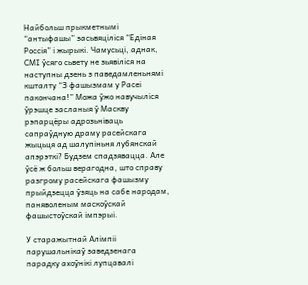Найбольш прыкметнымі “антыфашы” засьвяціліся “Едіная Россія” і жырыкі. Чамусьці, аднак, СМІ ўсяго сьвету не зьявіліся на наступны дзень з паведамленьнямі кшталту “З фашызмам у Расеі пакончана!” Можа ўжо навучыліся ўрэшце засланыя ў Маскву рэпарцёры адрозьніваць сапраўдную драму расейскага жыцьця ад шалупіньня лубянскай апэрэткі? Будзем спадзявацца. Але ўсё ж больш верагодна, што справу разгрому расейскага фашызму прыйдзецца ўзяць на сабе народам, паняволеным маскоўскай фашыстоўскай імпэрыі.

У старажытнай Алімпіі парушальнікаў заведзенага парадку ахоўнікі лупцавалі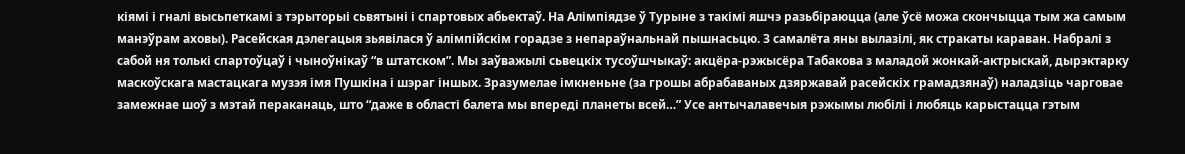кіямі і гналі высьпеткамі з тэрыторыі сьвятыні і спартовых абьектаў. На Алімпіядзе ў Турыне з такімі яшчэ разьбіраюцца (але ўсё можа скончыцца тым жа самым манэўрам аховы). Расейская дэлегацыя зьявілася ў алімпійскім горадзе з непараўнальнай пышнасьцю. З самалёта яны вылазілі, як стракаты караван. Набралі з сабой ня толькі спартоўцаў і чыноўнікаў “в штатском”. Мы заўважылі сьвецкіх тусоўшчыкаў: акцёра-рэжысёра Табакова з маладой жонкай-актрыскай, дырэктарку маскоўскага мастацкага музэя імя Пушкіна і шэраг іншых. Зразумелае імкненьне (за грошы абрабаваных дзяржавай расейскіх грамадзянаў) наладзіць чарговае замежнае шоў з мэтай пераканаць, што “даже в області балета мы впереді планеты всей…” Усе антычалавечыя рэжымы любілі і любяць карыстацца гэтым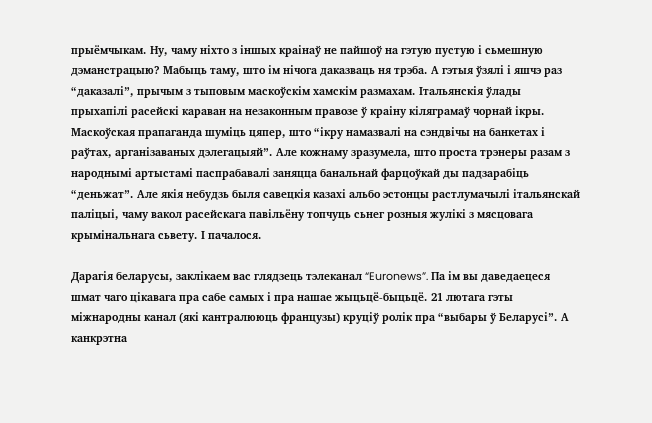прыёмчыкам. Ну, чаму ніхто з іншых краінаў не пайшоў на гэтую пустую і сьмешную дэманстрацыю? Мабыць таму, што ім нічога даказваць ня трэба. А гэтыя ўзялі і яшчэ раз “даказалі”, прычым з тыповым маскоўскім хамскім размахам. Італьянскія ўлады прыхапілі расейскі караван на незаконным правозе ў краіну кіляграмаў чорнай ікры. Маскоўская прапаганда шуміць цяпер, што “ікру намазвалі на сэндвічы на банкетах і раўтах, арганізаваных дэлегацыяй”. Але кожнаму зразумела, што проста трэнеры разам з народнымі артыстамі паспрабавалі заняцца банальнай фарцоўкай ды падзарабіць “деньжат”. Але якія небудзь быля савецкія казахі альбо эстонцы растлумачылі італьянскай паліцыі, чаму вакол расейскага павільёну топчуць сьнег розныя жулікі з мясцовага крымінальнага сьвету. І пачалося.

Дарагія беларусы, заклікаем вас глядзець тэлеканал “Euronews”. Па ім вы даведаецеся шмат чаго цікавага пра сабе самых і пра нашае жыцьцё-быцьцё. 21 лютага гэты міжнародны канал (які кантралююць французы) круціў ролік пра “выбары ў Беларусі”. А канкрэтна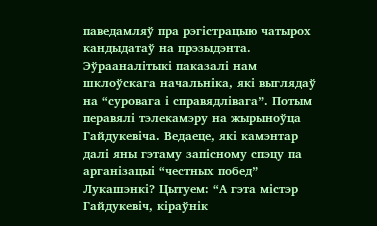паведамляў пра рэгістрацыю чатырох кандыдатаў на прэзыдэнта. Эўрааналітыкі паказалі нам шклоўскага начальніка, які выглядаў на “суровага і справядлівага”. Потым перавялі тэлекамэру на жырыноўца Гайдукевіча. Ведаеце, які камэнтар далі яны гэтаму запісному спэцу па арганізацыі “честных побед” Лукашэнкі? Цытуем: “А гэта містэр Гайдукевіч, кіраўнік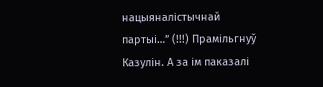нацыяналістычнай партыі…” (!!!) Прамільгнуў Казулін. А за ім паказалі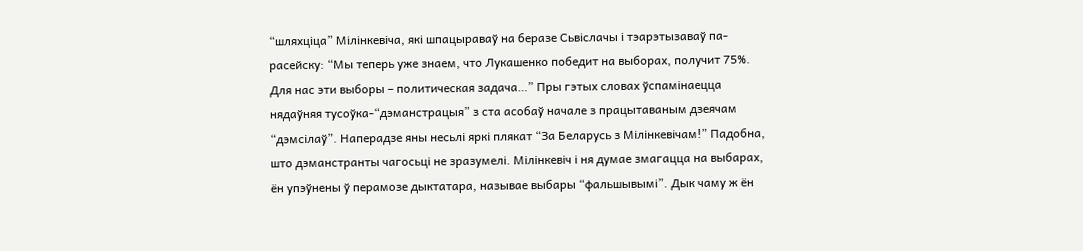“шляхціца” Мілінкевіча, які шпацыраваў на беразе Сьвіслачы і тэарэтызаваў па-расейску: “Мы теперь уже знаем, что Лукашенко победит на выборах, получит 75%. Для нас эти выборы – политическая задача…” Пры гэтых словах ўспамінаецца нядаўняя тусоўка-“дэманстрацыя” з ста асобаў начале з працытаваным дзеячам “дэмсілаў”. Наперадзе яны несьлі яркі плякат “За Беларусь з Мілінкевічам!” Падобна, што дэманстранты чагосьці не зразумелі. Мілінкевіч і ня думае змагацца на выбарах, ён упэўнены ў перамозе дыктатара, называе выбары “фальшывымі”. Дык чаму ж ён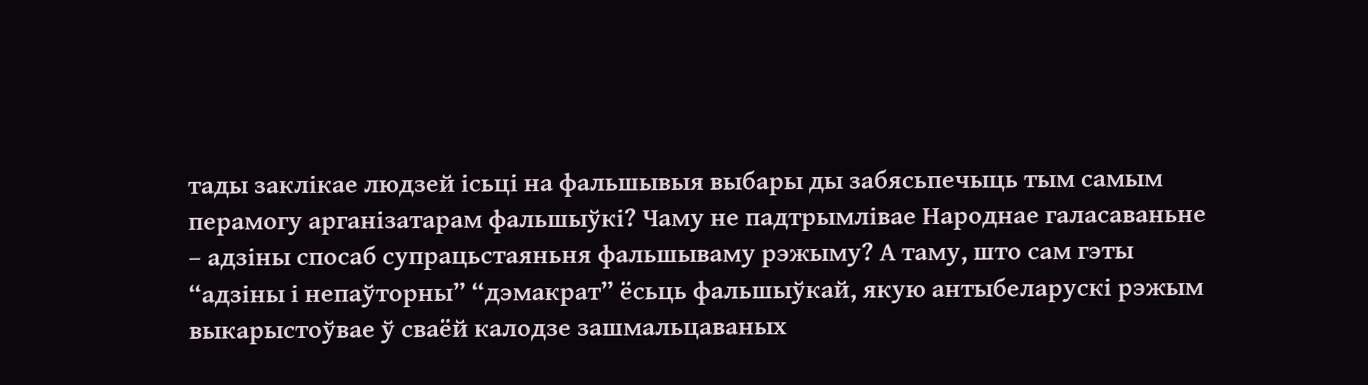тады заклікае людзей ісьці на фальшывыя выбары ды забясьпечыць тым самым перамогу арганізатарам фальшыўкі? Чаму не падтрымлівае Народнае галасаваньне – адзіны спосаб супрацьстаяньня фальшываму рэжыму? А таму, што сам гэты “адзіны і непаўторны” “дэмакрат” ёсьць фальшыўкай, якую антыбеларускі рэжым выкарыстоўвае ў сваёй калодзе зашмальцаваных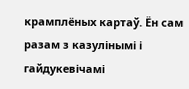крамплёных картаў. Ён сам разам з казулінымі і гайдукевічамі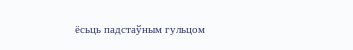ёсьць падстаўным гульцом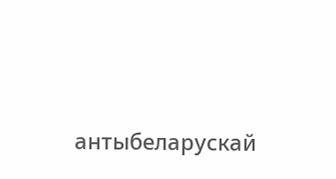антыбеларускай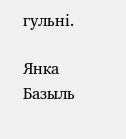гульні.

Янка Базыль